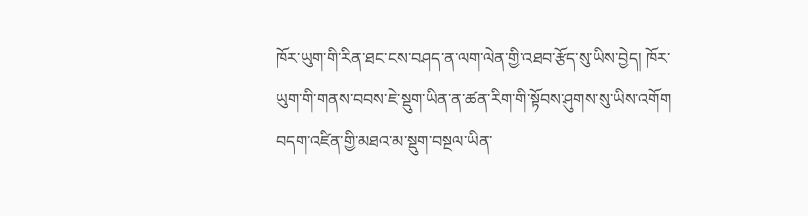ཁོར་ཡུག་གི་རིན་ཐང་ངས་བཤད་ན་ལག་ལེན་གྱི་འཐབ་རྩོད་སུ་ཡིས་བྱེད། ཁོར་ཡུག་གི་གནས་བབས་ཇེ་སྡུག་ཡིན་ན་ཚན་རིག་གི་སྟོབས་ཤུགས་སུ་ཡིས་འགོག  བདག་འཛིན་གྱི་མཐའ་མ་སྡུག་བསྔལ་ཡིན་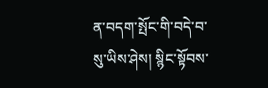ན་བདག་སྤོང་གི་བདེ་བ་སུ་ཡིས་ཤེས། སྙིང་སྟོབས་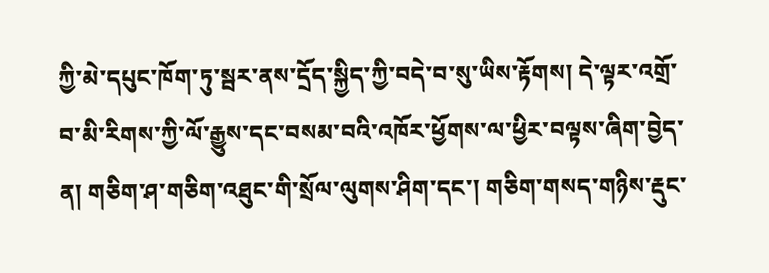ཀྱི་མེ་དཔུང་ཁོག་ཏུ་སྦར་ནས་དྲོད་སྐྱིད་ཀྱི་བདེ་བ་སུ་ཡིས་རྟོགས། དེ་ལྟར་འགྲོ་བ་མི་རིགས་ཀྱི་ལོ་རྒྱུས་དང་བསམ་བའི་འཁོར་ཕྱོགས་ལ་ཕྱིར་བལྟས་ཞིག་བྱེད་ན། གཅིག་ཤ་གཅིག་འཐུང་གི་སྲོལ་ལུགས་ཤིག་དང་། གཅིག་གསད་གཉིས་རྡུང་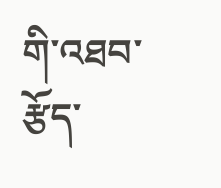གི་འཐབ་རྩོད་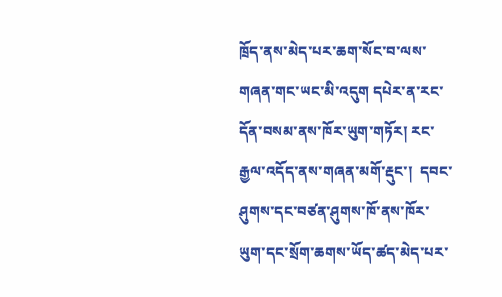ཁྲོད་ནས་མེད་པར་ཆག་སོང་བ་ལས་གཞན་གང་ཡང་མི་འདུག དཔེར་ན་རང་དོན་བསམ་ནས་ཁོར་ཡུག་གཏོར། རང་རྒྱལ་འདོད་ནས་གཞན་མགོ་རྡུང་།  དབང་ཤུགས་དང་བཙན་ཤུགས་ཁོ་ནས་ཁོར་ཡུག་དང་སྲོག་ཆགས་ཡོད་ཚད་མེད་པར་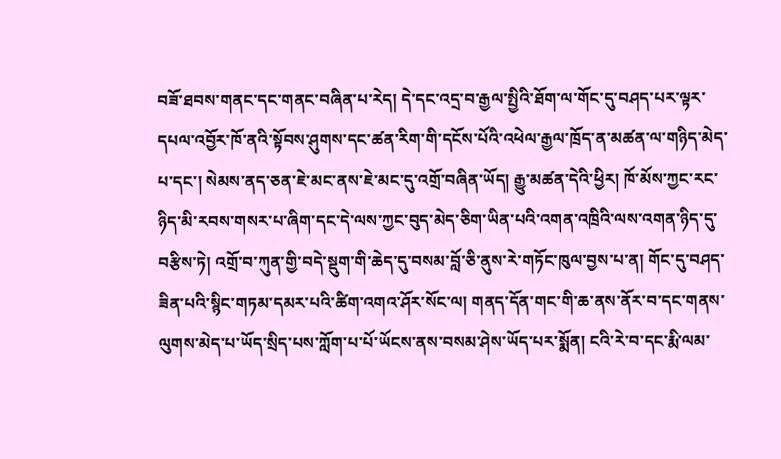བཟོ་ཐབས་གནང་དང་གནང་བཞིན་པ་རེད། དེ་དང་འདྲ་བ་རྒྱལ་སྤྱིའི་ཐོག་ལ་གོང་དུ་བཤད་པར་ལྟར་དཔལ་འབྱོར་ཁོ་ནའི་སྟོབས་ཤུགས་དང་ཚན་རིག་གི་དངོས་པོའི་འཕེལ་རྒྱལ་ཁྲོད་ན་མཚན་ལ་གཉིད་མེད་པ་དང་། སེམས་ནད་ཅན་ཇེ་མང་ནས་ཇེ་མང་དུ་འགྲོ་བཞིན་ཡོད། རྒྱུ་མཚན་དེའི་ཕྱིར། ཁོ་མོས་ཀྱང་རང་ཉིད་མི་རབས་གསར་པ་ཞིག་དང་དེ་ལས་ཀྱང་བུད་མེད་ཅིག་ཡིན་པའི་འགན་འཁྲིའི་ལས་འགན་ཉིད་དུ་བརྩིས་ཏེ། འགྲོ་བ་ཀུན་གྱི་བདེ་སྡུག་གི་ཆེད་དུ་བསམ་བློ་ཅི་ནུས་རེ་གཏོང་ཁུལ་བྱས་པ་ན། གོང་དུ་བཤད་ཟིན་པའི་སྙིང་གཏམ་དམར་པའི་ཚིག་འགའ་ཤོར་སོང་ལ། གནད་དོན་གང་གི་ཆ་ནས་ནོར་བ་དང་གནས་ལུགས་མེད་པ་ཡོད་སྲིད་པས་ཀློག་པ་པོ་ཡོངས་ནས་བསམ་ཤེས་ཡོད་པར་སྨོན། ངའི་རེ་བ་དང་རྨི་ལམ་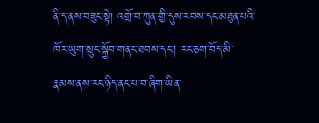ནི་ད་ནས་བཟུང་སྟེ། འགྲོ་བ་ཀུན་གྱི་དུས་རབས་དང་མཐུན་པའི་ཁོར་ཡུག་སྲུང་སྐྱོབ་གནང་ཐབས་དང་། རང་ཅག་བོད་མི་རྣམས་ནས་རང་ཉིད་ནང་པ་བ་ཞིག་ཡིན་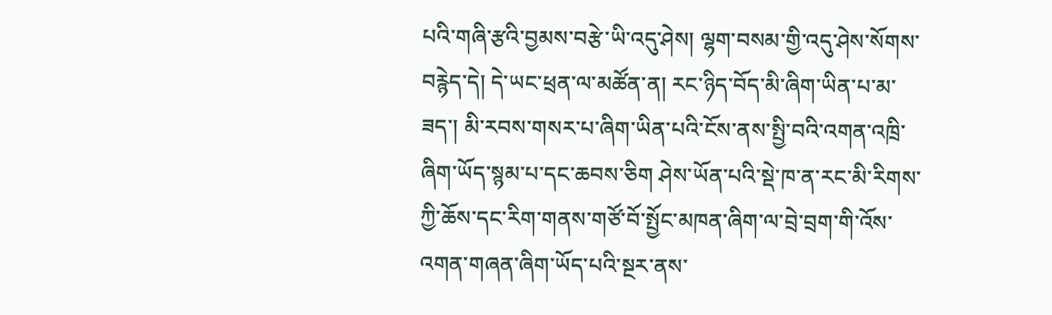པའི་གཞི་རྩའི་བྱམས་བརྩེ་ཡི་འདུ་ཤེས། ལྷག་བསམ་གྱི་འདུ་ཤེས་སོགས་བརྙེད་དེ། དེ་ཡང་ཕྲན་ལ་མཚོན་ན། རང་ཉིད་བོད་མི་ཞིག་ཡིན་པ་མ་ཟད་། མི་རབས་གསར་པ་ཞིག་ཡིན་པའི་ངོས་ནས་སྤྱི་བའི་འགན་འཁྲི་ཞིག་ཡོད་སྙམ་པ་དང་ཆབས་ཅིག ཤེས་ཡོན་པའི་སྡེ་ཁ་ན་རང་མི་རིགས་ཀྱི་ཆོས་དང་རིག་གནས་གཙོ་བོ་སྤྱོང་མཁན་ཞིག་ལ་བྲེ་བྲག་གི་འོས་འགན་གཞན་ཞིག་ཡོད་པའི་སྔར་ནས་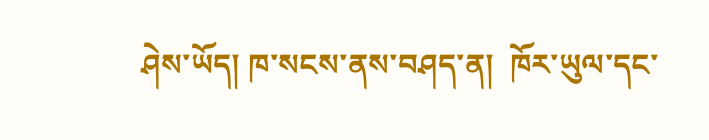ཤེས་ཡོད། ཁ་སངས་ནས་བཤད་ན།  ཁོར་ཡུལ་དང་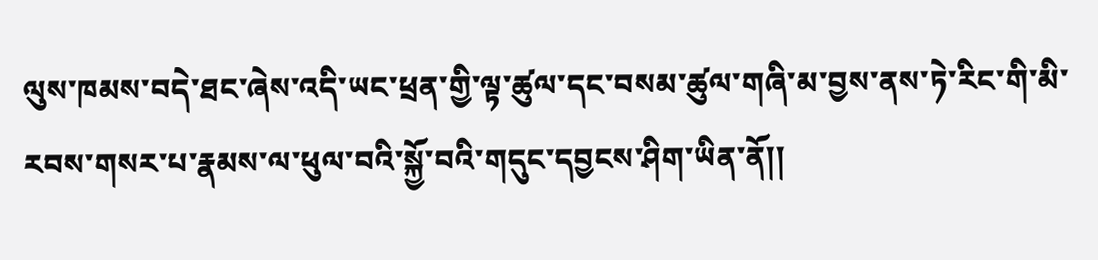ལུས་ཁམས་བདེ་ཐང་ཞེས་འདི་ཡང་ཕྲན་གྱི་ལྟ་ཚུལ་དང་བསམ་ཚུལ་གཞི་མ་བྱས་ནས་ཏེ་རིང་གི་མི་རབས་གསར་པ་རྣམས་ལ་ཕུལ་བའི་སྐྱོ་བའི་གདུང་དབྱངས་ཤིག་ཡིན་ནོ།།